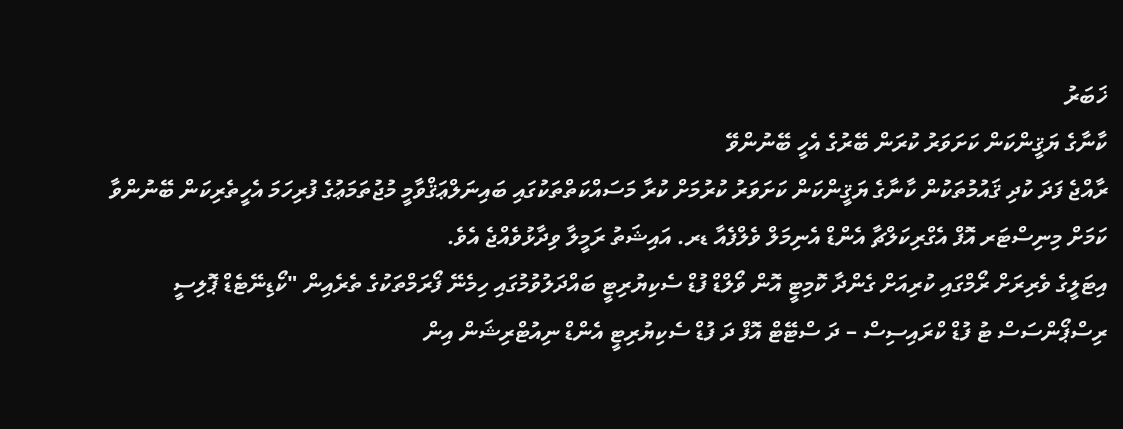ޚަބަރު
ކާނާގެ ޔަޤީންކަން ކަށަވަރު ކުރަން ބޭރުގެ އެހީ ބޭނުންވޭ
ރާއްޖެ ފަދަ ކުދި ޤައުމުތަކުން ކާނާގެ ޔަޤީންކަން ކަށަވަރު ކުރުމަށް ކުރާ މަސައްކަތްތަކުގައި ބައިނަލްޢަޤްވާމީ މުޖުތަމަޢުގެ ފުރިހަމަ އެހީތެރިކަން ބޭނުންވާ ކަމަށް މިނިސްޓަރ އޮފް އެގްރިކަލްޗާ އެންޑް އެނިމަލް ވެލްފެއާ ޑރ. އައިޝަތު ރަމީލާ ވިދާޅުވެއްޖެ އެވެ.
އިޓަލީގެ ވެރިރަށް ރޯމްގައި ކުރިއަށް ގެންދާ ކޮމިޓީ އޮން ވޯލްޑް ފުޑް ސެކިޔުރިޓީ ބައްދަލުވުމުގައި ހިމެނޭ ފޯރަމްތަކުގެ ތެރެއިން "ކޯޑިނޭޓެޑް ޕޮލިސީ ރިސްޕޯންސަސް ޓު ފުޑް ކްރައިސިސް – ދަ ސްޓޭޓް އޮފް ދަ ފުޑް ސެކިޔުރިޓީ އެންޑް ނިއުޓްރިޝަން އިން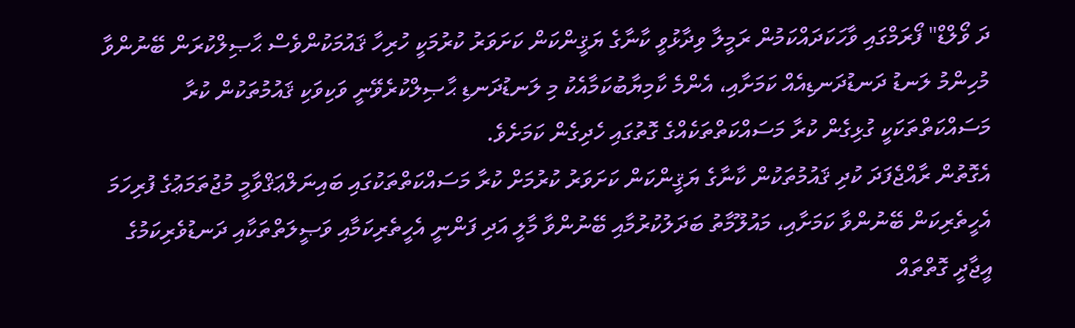ދަ ވޯލްޑް" ފޯރަމްގައި ވާހަކަދައްކަމުން ރަމީލާ ވިދާޅުވީ ކާނާގެ ޔަޤީންކަން ކަށަވަރު ކުރުމަކީ ހުރިހާ ޤައުމަކުންވެސް ޙާޞިލްކުރަން ބޭނުންވާ މުހިންމު ލަނޑު ދަނޑުދަނޑިއެއް ކަމަށާއި، އެންމެ ކާމިޔާބުކަމާއެކު މި ލަނޑުދަނޑި ޙާޞިލްކުރެވޭނީ ވަކިވަކި ޤައުމުތަކުން ކުރާ މަސައްކަތްތަކަކީ ގުޅިގެން ކުރާ މަސައްކަތްތަކެއްގެ ގޮތުގައި ހެދިގެން ކަމަށެވެ.
އެގޮތުން ރާއްޖެފަދަ ކުދި ޤައުމުތަކުން ކާނާގެ ޔަޤީންކަން ކަށަވަރު ކުރުމަށް ކުރާ މަސައްކަތްތަކުގައި ބައިނަލްޢަޤްވާމީ މުޖުތަމަޢުގެ ފުރިހަމަ އެހީތެރިކަން ބޭނުންވާ ކަމަށާއި، މައުލޫމާތު ބަދަލުކުރުމާއި ބޭނުންވާ މާލީ އަދި ފަންނީ އެހީތެރިކަމާއި ވަޞީލަތްތަކާއި ދަނޑުވެރިކަމުގެ އީޖާދީ ގޮތްތައް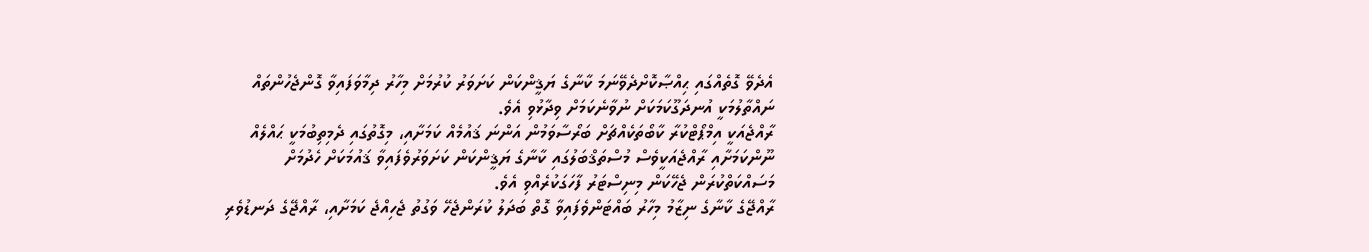އެދެވޭ ގޮތެއްގައި ޙިއްޞާކޮށްދެވޭނަމަ ކާނާގެ ޔަޤީންކަން ކަށަވަރު ކުރުމަށް މިހާރު ދިމާވަފައިވާ ގޮންޖެހުންތައް ނައްތާލުމަކީ އުނދަގޫކަމަކަށް ނުވާނެކަމަށް ވިދާޅުވި އެވެ.
ރާއްޖެއަކީ އިމްޕޯޓްކުރާ ކާބޯތަކެއްޗަށް ބަރޯސާވަމުން އަންނަ ޤައުމެއް ކަމަށާއި، މިގޮތުގައި ދެމިތިބުމަކީ ޙައްލެއް ނޫންކަމަށާއި ރާއްޖެއަކީވެސް މުސްތަޤްބަލުގައި ކާނާގެ ޔަޤީންކަން ކަށަވަރުވެފައިވާ ޤައުމަކަށް ހެދުމަށް މަސައްކަތްކުރަން ޖެހޭކަން މިނިސްޓަރު ފާހަގަކުރެއްވި އެވެ.
ރާއްޖޭގެ ކާނާގެ ނިޒާމު މިހާރު ބައްޓަންވެފައިވާ ގޮތް ބަދަލު ކުރަންޖެހޭ ވަގުތު ޖެހިއްޖެ ކަމަށާއި، ރާއްޖޭގެ ދަނޑުވެރި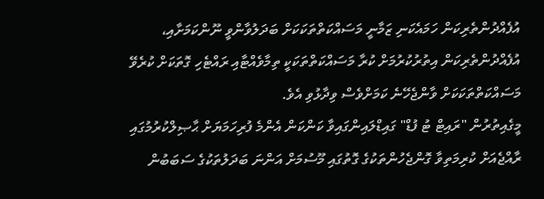އުފެއްދުންތެރިކަން ހަމައެކަނި ޒަމާނީ މަސައްކަތްތަކަކަށް ބަދަލުވާންވީ ނޫންކަމަށާއި، އުފެއްދުންތެރިކަން އިތުރުކުރުމަށް ކުރާ މަސައްކަތްތަކަކީ ތިމާވެއްޓާއި ރައްޓެހި ގޮތަކަށް ކުރެވޭ މަސައްކަތްތަކަކަށް ވާންޖެހޭނެ ކަމަށްވެސް ވިދާޅުވި އެވެ.
މީގެއިތުރުން "ރައިޓް ޓު ފުޑް" ގައިޑްލައިންގައިވާ ކަންކަން އެންމެ ފުރިހަމަޔަށް ޙާޞިލްކުރުމުގައި ރާއްޖެއަށް ކުރިމަތިވާ ގޮންޖެހުންތަކުގެ ގޮތުގައި މޫސުމަށް އަންނަ ބަދަލުތަކުގެ ސަބަބުން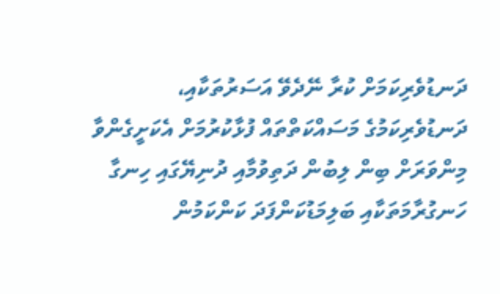ދަނޑުވެރިކަމަށް ކުރާ ނޭދެވޭ އަސަރުތަކާއި، ދަނޑުވެރިކަމުގެ މަސައްކަތްތައް ފުޅާކުރުމަށް އެކަށީގެންވާ މިންވަރަށް ބިން ލިބުން ދަތިވުމާއި ދުނިޔޭގައި ހިނގާ ހަނގުރާމަތަކާއި ބަލިމަޑުކަންފަދަ ކަންކަމުން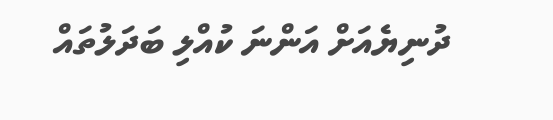ދުނިޔެއަށް އަންނަ ކުއްލި ބަދަލުތައް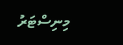މިނިސްޓަރު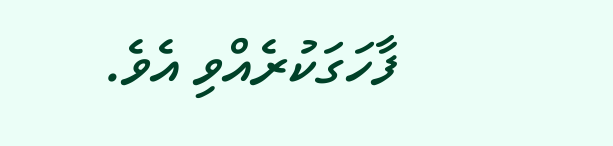ފާހަގަކުރެއްވި އެވެ.